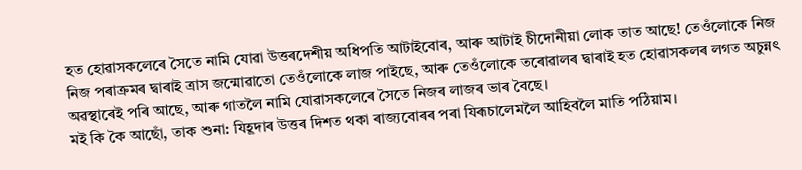হত হোৱাসকলেৰে সৈতে নামি যোৱা উত্তৰদেশীয় অধিপতি আটাইবোৰ, আৰু আটাই চীদোনীয়া লোক তাত আছে! তেওঁলোকে নিজ নিজ পৰাক্ৰমৰ দ্বাৰাই ত্ৰাস জন্মোৱাতো তেওঁলোকে লাজ পাইছে, আৰু তেওঁলোকে তৰোৱালৰ দ্বাৰাই হত হোৱাসকলৰ লগত অচুন্নৎ অৱস্থাৰেই পৰি আছে, আৰু গাতলৈ নামি যোৱাসকলেৰে সৈতে নিজৰ লাজৰ ভাৰ বৈছে।
মই কি কৈ আছোঁ, তাক শুনা: যিহূদাৰ উত্তৰ দিশত থকা ৰাজ্যবোৰৰ পৰা যিৰূচালেমলৈ আহিবলৈ মাতি পঠিয়াম।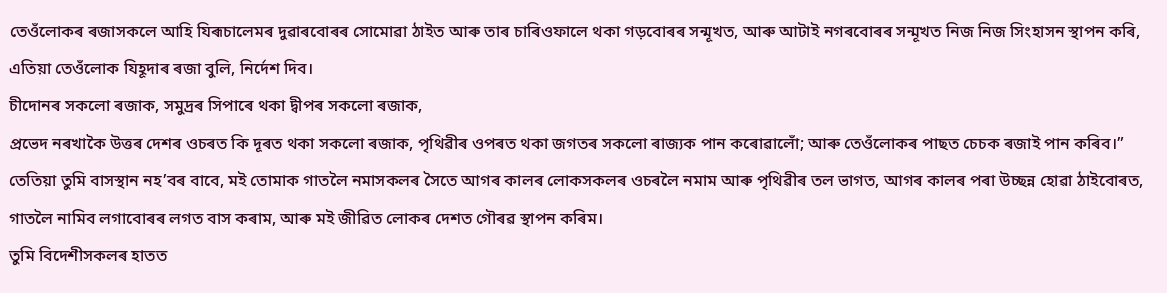তেওঁলোকৰ ৰজাসকলে আহি যিৰূচালেমৰ দুৱাৰবোৰৰ সোমোৱা ঠাইত আৰু তাৰ চাৰিওফালে থকা গড়বোৰৰ সন্মূখত, আৰু আটাই নগৰবোৰৰ সন্মূখত নিজ নিজ সিংহাসন স্থাপন কৰি, এতিয়া তেওঁলোক যিহূদাৰ ৰজা বুলি, নিৰ্দেশ দিব।
চীদোনৰ সকলো ৰজাক, সমুদ্ৰৰ সিপাৰে থকা দ্বীপৰ সকলো ৰজাক,
প্ৰভেদ নৰখাকৈ উত্তৰ দেশৰ ওচৰত কি দূৰত থকা সকলো ৰজাক, পৃথিৱীৰ ওপৰত থকা জগতৰ সকলো ৰাজ্যক পান কৰোৱালোঁ; আৰু তেওঁলোকৰ পাছত চেচক ৰজাই পান কৰিব।”
তেতিয়া তুমি বাসস্থান নহ’বৰ বাবে, মই তোমাক গাতলৈ নমাসকলৰ সৈতে আগৰ কালৰ লোকসকলৰ ওচৰলৈ নমাম আৰু পৃথিৱীৰ তল ভাগত, আগৰ কালৰ পৰা উচ্ছন্ন হোৱা ঠাইবোৰত, গাতলৈ নামিব লগাবোৰৰ লগত বাস কৰাম, আৰু মই জীৱিত লোকৰ দেশত গৌৰৱ স্থাপন কৰিম।
তুমি বিদেশীসকলৰ হাতত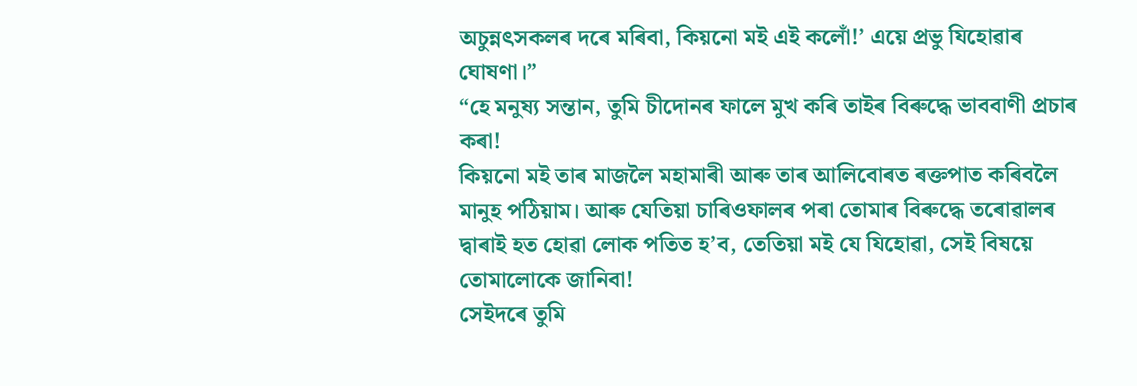অচুন্নৎসকলৰ দৰে মৰিবা, কিয়নো মই এই কলোঁ!’ এয়ে প্ৰভু যিহোৱাৰ ঘোষণা।”
“হে মনুষ্য সন্তান, তুমি চীদোনৰ ফালে মুখ কৰি তাইৰ বিৰুদ্ধে ভাববাণী প্ৰচাৰ কৰা!
কিয়নো মই তাৰ মাজলৈ মহামাৰী আৰু তাৰ আলিবোৰত ৰক্তপাত কৰিবলৈ মানুহ পঠিয়াম। আৰু যেতিয়া চাৰিওফালৰ পৰা তোমাৰ বিৰুদ্ধে তৰোৱালৰ দ্বাৰাই হত হোৱা লোক পতিত হ’ব, তেতিয়া মই যে যিহোৱা, সেই বিষয়ে তোমালোকে জানিবা!
সেইদৰে তুমি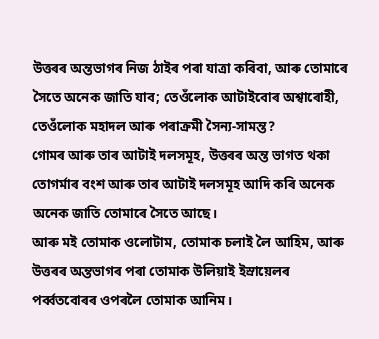উত্তৰৰ অন্তভাগৰ নিজ ঠাইৰ পৰা যাত্ৰা কৰিবা, আৰু তোমাৰে সৈতে অনেক জাতি যাব; তেওঁলোক আটাইবোৰ অশ্বাৰোহী, তেওঁলোক মহাদল আৰু পৰাক্ৰমী সৈন্য-সামন্ত?
গোমৰ আৰু তাৰ আটাই দলসমূহ, উত্তৰৰ অন্ত ভাগত থকা তোগৰ্মাৰ বংশ আৰু তাৰ আটাই দলসমূহ আদি কৰি অনেক অনেক জাতি তোমাৰে সৈতে আছে।
আৰু মই তোমাক ওলোটাম, তোমাক চলাই লৈ আহিম, আৰু উত্তৰৰ অন্তভাগৰ পৰা তোমাক উলিয়াই ইস্ৰায়েলৰ পৰ্ব্বতবোৰৰ ওপৰলৈ তোমাক আনিম।